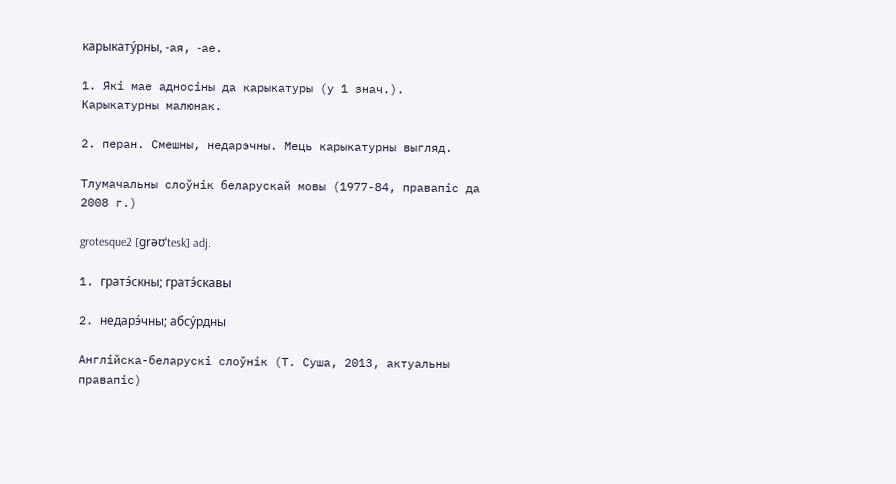карыкату́рны, ‑ая, ‑ае.

1. Які мае адносіны да карыкатуры (у 1 знач.). Карыкатурны малюнак.

2. перан. Смешны, недарэчны. Мець карыкатурны выгляд.

Тлумачальны слоўнік беларускай мовы (1977-84, правапіс да 2008 г.)

grotesque2 [grəʊˈtesk] adj.

1. гратэ́скны; гратэ́скавы

2. недарэ́чны; абсу́рдны

Англійска-беларускі слоўнік (Т. Суша, 2013, актуальны правапіс)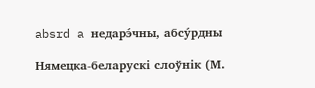absrd a недарэ́чны, абсу́рдны

Нямецка-беларускі слоўнік (М.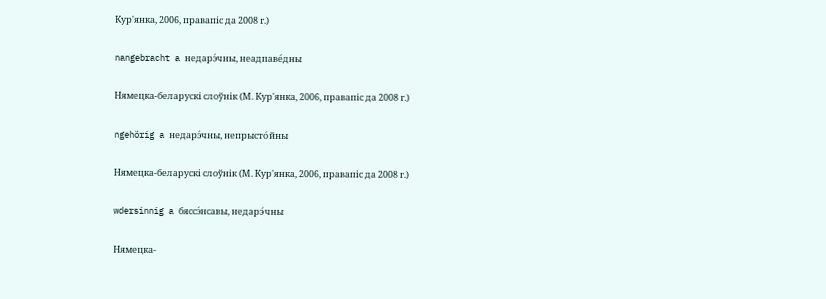Кур'янка, 2006, правапіс да 2008 г.)

nangebracht a недарэ́чны, неадпаве́дны

Нямецка-беларускі слоўнік (М. Кур'янка, 2006, правапіс да 2008 г.)

ngehörig a недарэ́чны, непрысто́йны

Нямецка-беларускі слоўнік (М. Кур'янка, 2006, правапіс да 2008 г.)

wdersinnig a бяссэ́нсавы, недарэ́чны

Нямецка-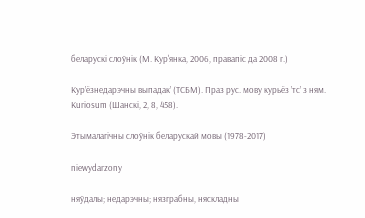беларускі слоўнік (М. Кур'янка, 2006, правапіс да 2008 г.)

Кур’ёзнедарэчны выпадак’ (ТСБМ). Праз рус. мову курьёз ’тс’ з ням. Kuriosum (Шанскі, 2, 8, 458).

Этымалагічны слоўнік беларускай мовы (1978-2017)

niewydarzony

няўдалы; недарэчны; нязграбны, няскладны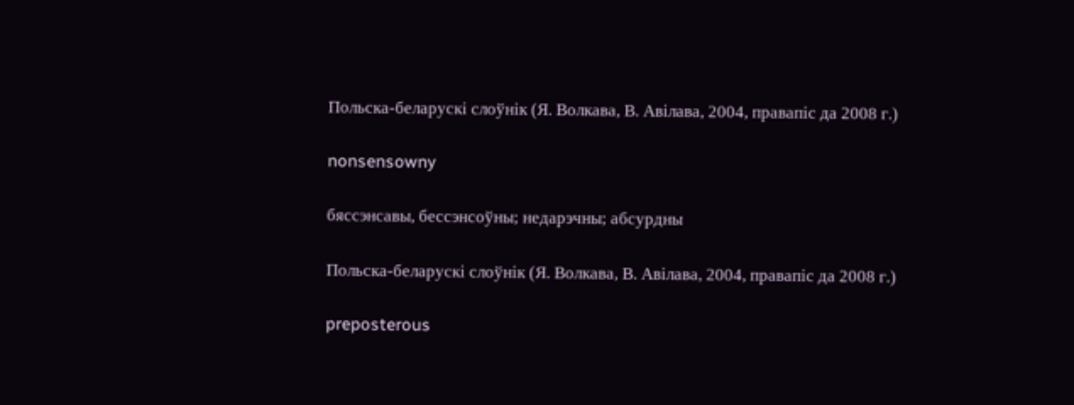Польска-беларускі слоўнік (Я. Волкава, В. Авілава, 2004, правапіс да 2008 г.)

nonsensowny

бяссэнсавы, бессэнсоўны; недарэчны; абсурдны

Польска-беларускі слоўнік (Я. Волкава, В. Авілава, 2004, правапіс да 2008 г.)

preposterous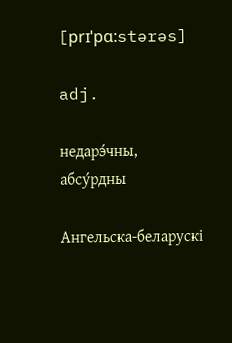[prɪˈpɑ:stərəs]

adj.

недарэ́чны, абсу́рдны

Ангельска-беларускі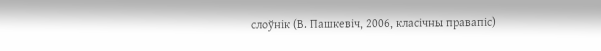слоўнік (В. Пашкевіч, 2006, класічны правапіс)